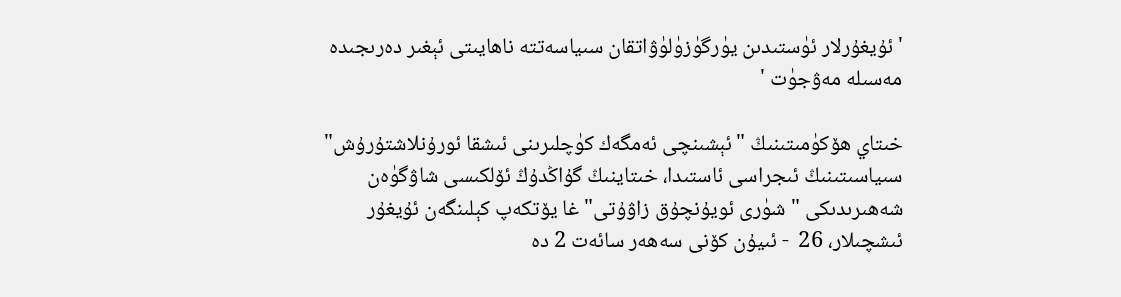' ئۇيغۇرلار ئۈستىدىن يۈرگۈزۈلۈۋاتقان سىياسەتتە ناھايىتى ئېغىر دەرىجىدە مەسىلە مەۋجۈت '

خىتاي ھۆكۈمىتىنىڭ " ئېشىنچى ئەمگەك كۈچلىرىنى ئىشقا ئورۇنلاشتۇرۇش" سىياسىتىنىڭ ئىجراسى ئاستىدا، خىتاينىڭ گۇاڭدۇڭ ئۆلكىسى شاۋگۈەن شەھىرىدىكى " شۈرى ئويۇنچۇق زاۋۇتى" غا يۆتكەپ كېلىنگەن ئۇيغۇر ئىشچىلار، 26  - ئىيۇن كۆنى سەھەر سائەت 2 دە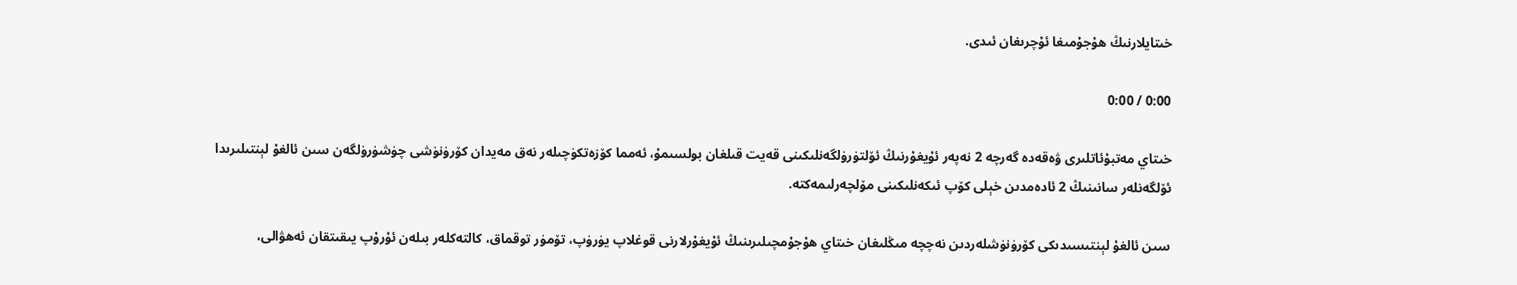خىتايلارنىڭ ھۇجۇمىغا ئۇچرىغان ئىدى.

0:00 / 0:00

خىتاي مەتبۇئاتلىرى ۋەقەدە گەرچە 2 نەپەر ئۇيغۇرنىڭ ئۆلتۈرۈلگەنلىكىنى قەيت قىلغان بولسىمۇ، ئەمما كۆزەتكۈچىلەر نەق مەيدان كۆرۈنۈشى چۈشۈرۈلگەن سىن ئالغۇ لېنتىلىرىدا ئۆلگەنلەر سانىنىڭ 2 ئادەمدىن خېلى كۆپ ئىكەنلىكىنى مۆلچەرلىمەكتە.

سىن ئالغۇ لېنتىسىدىكى كۆرۈنۈشلەردىن نەچچە مىڭلىغان خىتاي ھۇجۇمچىلىرىنىڭ ئۇيغۇرلارنى قوغلاپ يۈرۈپ، تۆمۈر توقماق، كالتەكلەر بىلەن ئۇرۇپ يىقىتقان ئەھۋالى،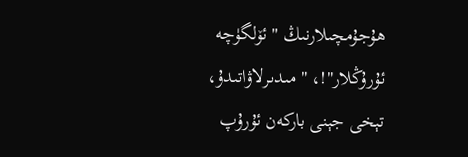ھۇجۇمچىلارنىڭ " ئۆلگۈچە ئۇرۇڭلار"!، " مىدىرلاۋاتىدۇ، تېخى جېنى باركەن ئۇرۇپ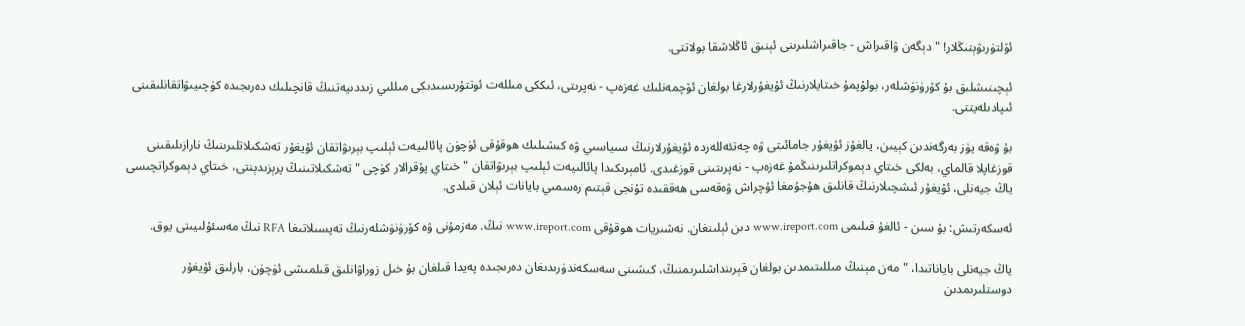ئۆلتۈرىۋېتىڭلار! " دېگەن ۋاقىراش - جاقىراشلىرىنى ئېنىق ئاڭلاشقا بولاتتى.

ئېچىنىشلىق بۇ كۆرۈنۈشلەر، بولۇپمۇ خىتايلارنىڭ ئۇيغۇرلارغا بولغان ئۆچمەنلىك غەزەپ - نەپرىتى، ئىككى مىللەت ئوتتۇرىسىدىكى مىللىي زىددىيەتنىڭ قانچىلىك دەرىجىدە كۈچىيىۋاتقانلىقىنى ئىپادىلەيتتى.

بۇ ۋەقە يۈز بەرگەندىن كېيىن، يالغۇز ئۇيغۇر جامائىتى ۋە چەتئەللەردە ئۇيغۇرلارنىڭ سىياسىي ۋە كىشىلىك ھوقۇقى ئۈچۈن پائالىيەت ئېلىپ بېرىۋاتقان ئۇيغۇر تەشكىلاتلىرىنىڭ نارازىلىقىنى قوزغاپلا قالماي، بەلكى خىتاي دېموكراتلىرىنىڭمۇ غەزەپ - نەپرىتىنى قوزغىدى. ئامېرىكىدا پائالىيەت ئېلىپ بېرىۋاتقان " خىتاي پۇقرالار كۈچى " تەشكىلاتىنىڭ پرېزىدېنتى، خىتاي دېموكراتچىسى ياڭ جيەنلى، ئۇيغۇر ئىشچىلارنىڭ قانلىق ھۇجۇمغا ئۇچراش ۋەقەسى ھەققىدە تۇنجى قېتىم رەسمىي بايانات ئېلان قىلدى.

ئەسكەرتىش: بۇ سىن - ئالغۇ فىلىمى www.ireport.com دىن ئېلىنغان. نەشىريات ھوقۇقى www.ireport.com نىڭ. مەزمۇنى ۋە كۆرۈنۈشلەرنىڭ تەپسىلاتىغا RFA نىڭ مەسئۇلىيىتى يوق.

ياڭ جيەنلى باياناتىدا، " مەن مېنىڭ مىللىتىمدىن بولغان قېرىنداشلىرىمنىڭ، كىشىنى سەسكەندۈرىدىغان دەرىجىدە پەيدا قىلغان بۇ خىل زوراۋانلىق قىلمىشى ئۈچۈن، بارلىق ئۇيغۇر دوستلىرىمدىن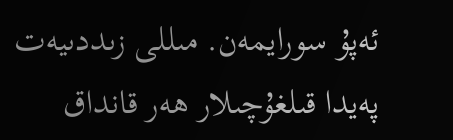ئەپۇ سورايمەن. مىللى زىددىيەت پەيدا قىلغۇچىلار ھەر قانداق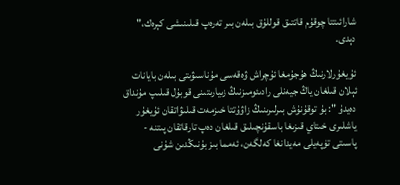شارائىتتا چوقۇم قاتتىق قوللۇق بىلەن بىر تەرەپ قىلىنىشى كېرەك،" دېدى.

ئۇيغۇرلارنىڭ ھۇجۇمغا ئۇچراش ۋەقەسى مۇناسىۋىتى بىلەن بايانات ئېلان قىلغان ياڭ جيەنلى رادىئومىزنىڭ زىيارىتىنى قوبۇل قىلىپ مۇنداق دەيدۇ ": بۇ توقۇنۇش بىرلىرىنىڭ زاۋۇتتا خىزمەت قىلىۋاتقان ئۇيغۇر ياشلىرى خىتاي قىزىغا باسقۇنچىلىق قىلغان دەپ تارقاتقان پىتنە - پاسىتى تۈپەيلى مەيدانغا كەلگەن، ئەمما بىز بۇنىڭدىن شۇنى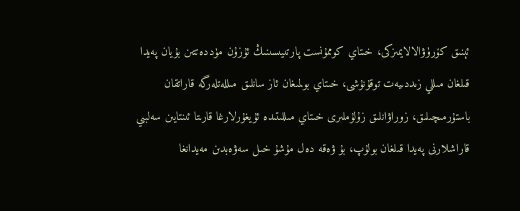ئېنىق كۆرۈۋالالايمىزكى، خىتاي كوممۇنست پارتىيىسىنىڭ ئۇزۇن مۈددەتتىن بۇيان پەيدا قىلغان مىللي زىددىيەت توقۇنۇشى، خىتاي بولمىغان ئاز سانلىق مىللەتلەرگە قاراتقان باستۇرمىچىلىق، زوراۋانلىق زۇلۇملىرى خىتاي مىللىتىدە ئۇيغۇرلارغا قارىتا ئىنتايىن سەلبىي قاراشلارنى پەيدا قىلغان بولۇپ، بۇ ۋەقە دەل مۇشۇ خىل سەۋەبدىن مەيدانغا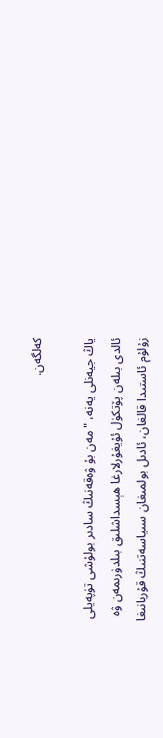كەلگەن.

ياڭ جيەنلى يەنە، "مەن بۇ ۋەقەنىڭ سادىر بولۇشى تۈپەيلى ئالدى بىلەن پۆتكۈل ئۇيغۇرلارغا ھېسداشلىق بىلدۈرىمەن ۋە زۇلۇم ئاستىدا قالغان، ئادىل بولمىغان سىياسەتنىڭ قۇربانىغا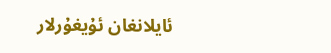ئايلانغان ئۇيغۇرلار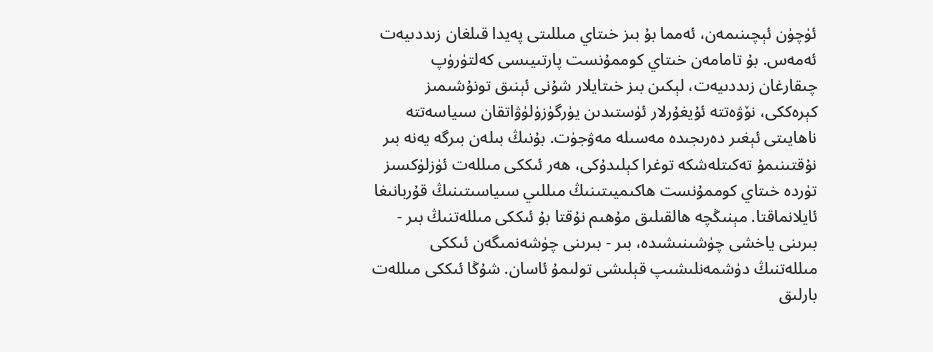ئۈچۈن ئېچىنىمەن، ئەمما بۇ بىز خىتاي مىللىتى پەيدا قىلغان زىددىيەت ئەمەس. بۇ تامامەن خىتاي كوممۇنست پارتىيىسى كەلتۈرۈپ چىقارغان زىددىيەت، لېكىن بىز خىتايلار شۇنى ئېنىق تونۇشىمىز كېرەككى، نۆۋەتتە ئۇيغۇرلار ئۈستىدىن يۈرگۈزۈلۈۋاتقان سىياسەتتە ناھايىتى ئېغىر دەرىجىدە مەسىلە مەۋجۈت. بۇنىڭ بىلەن بىرگە يەنە بىر نۇقتىنىمۇ تەكىتلەشكە توغرا كېلىدۇكى، ھەر ئىككى مىللەت ئۈزلۈكسىز تۈردە خىتاي كوممۇنست ھاكىميىتىنىڭ مىللىي سىياسىتىنىڭ قۇربانىغا ئايلانماقتا. مېنىڭچە ھالقىلىق مۇھىم نۇقتا بۇ ئىككى مىللەتنىڭ بىر - بىرىنى ياخشى چۈشىنىشىدە، بىر - بىرىنى چۈشەنمىگەن ئىككى مىللەتنىڭ دۈشمەنلىشىپ قېلىشى تولىمۇ ئاسان. شۇڭا ئىككى مىللەت بارلىق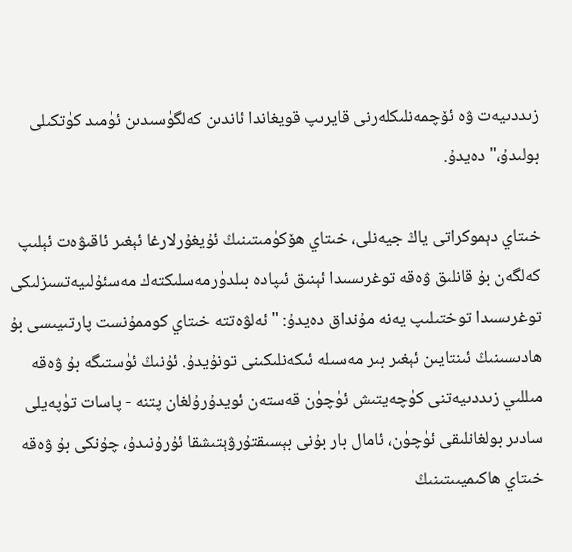زىددىيەت ۋە ئۆچمەنلىكلەرنى قايرىپ قويغاندا ئاندىن كەلگۈسىدىن ئۈمىد كۈتكىلى بولىدۇ،" دەيدۇ.

خىتاي دېموكراتى ياڭ جيەنلى، خىتاي ھۆكۈمىتىنىڭ ئۇيغۇرلارغا ئېغىر ئاقىۋەت ئېلىپ كەلگەن بۇ قانلىق ۋەقە توغرىسىدا ئېنىق ئىپادە بىلدۈرمەسلىكتەك مەسئۇلىيەتسىزلىكى توغرىسىدا توختىلىپ يەنە مۇنداق دەيدۇ: " ئەلۋەتتە خىتاي كوممۇنست پارتىيىسى بۇ ھادىسىنىڭ ئىنتايىن ئېغىر بىر مەسىلە ئىكەنلىكىنى تونۇيدۇ. ئۇنىڭ ئۈستىگە بۇ ۋەقە مىللىي زىددىيەتنى كۈچەيتىش ئۈچۈن قەستەن ئويدۇرۇلغان پتنە - پاسات تۈپەيلى سادىر بولغانلىقى ئۈچۈن، ئامال بار بۇنى بېسىقتۇرۋېتىشقا ئۇرۇنىدۇ، چۇنكى بۇ ۋەقە خىتاي ھاكىميىىتىنىڭ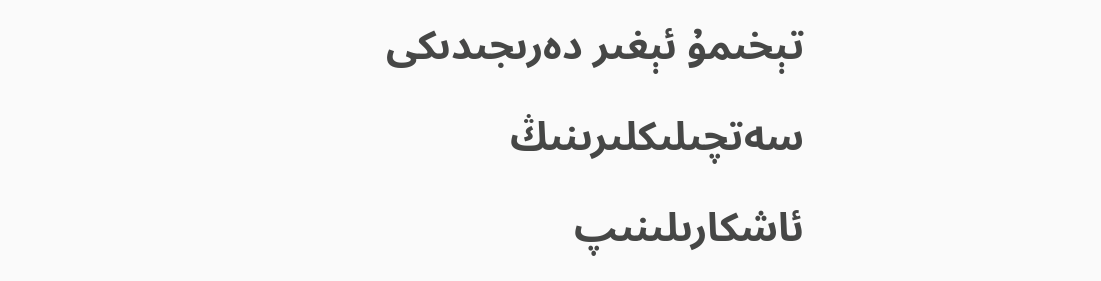تېخىمۇ ئېغىر دەرىجىدىكى سەتچىلىكلىرىنىڭ ئاشكارىلىنىپ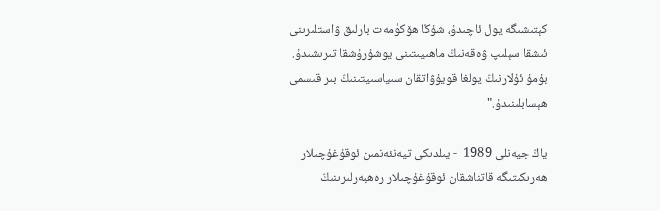كېتىشىگە يول ئاچىدۇ، شۇڭا ھۆكۈمەت بارلىق ۋاستلىرىنى ئىشقا سېلىپ ۋەقەنىڭ ماھىيىتىنى يوشۇرۇشقا تىرىشىدۇ. بۇمۇ ئۇلارنىڭ يولغا قويۇۋاتقان سىياسىيتىنىڭ بىر قىسمى ھېسابلىنىدۇ."

ياڭ جيەنلى 1989  - يىلدىكى تيەنئەنمىن ئوقۇغۇچىلار ھەرىكىتىگە قاتناشقان ئوقۇغۇچىلار رەھبەرلىرىنىڭ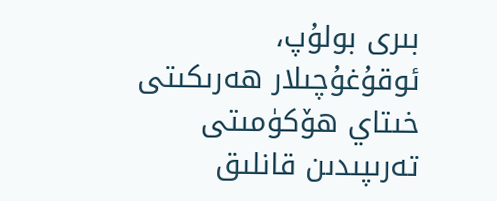بىرى بولۇپ، ئوقۇغۇچىلار ھەرىكىتى خىتاي ھۆكۈمىتى تەرىپىدىن قانلىق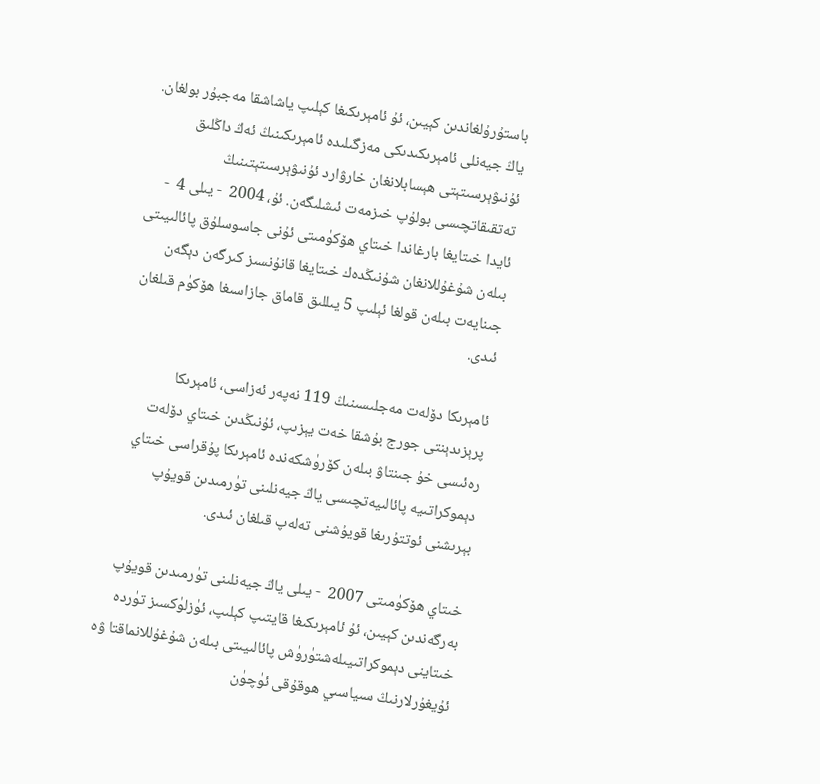باستۇرۇلغاندىن كېيىن، ئۇ ئامېرىكىغا كېلىپ ياشاشقا مەجبۇر بولغان. ياڭ جيەنلى ئامېرىكىدىكى مەزگىلىدە ئامېرىكىنىڭ ئەڭ داڭلىق ئۇنىۋېرسىتېتى ھېسابلانغان خارۋارد ئۇنىۋېرسىتېتىنىڭ تەتقىقاتچىسى بولۇپ خىزمەت ئىشلىگەن. ئۇ، 2004  - يىلى 4  - ئايدا خىتايغا بارغاندا خىتاي ھۆكۈمىتى ئۇنى جاسوسلۇق پائالىيىتى بىلەن شۇغۇللانغان شۇنىڭدەك خىتايغا قانۇنسىز كىرگەن دېگەن جىنايەت بىلەن قولغا ئېلىپ 5 يىللىق قاماق جازاسىغا ھۆكۈم قىلغان ئىدى.

ئامېرىكا دۆلەت مەجلىسىنىڭ 119 نەپەر ئەزاسى، ئامېرىكا پرېزىدېنتى جورج بۇشقا خەت يېزىپ، ئۇنىڭدىن خىتاي دۆلەت رەئىسى خۇ جىنتاۋ بىلەن كۆرۈشكەندە ئامېرىكا پۇقراسى خىتاي دېموكراتىيە پائالىيەتچىسى ياڭ جيەنلىنى تۈرمىدىن قويۇپ بېرىشنى ئوتتۇرىغا قويۇشنى تەلەپ قىلغان ئىدى.

خىتاي ھۆكۈمىتى 2007  - يىلى ياڭ جيەنلىنى تۈرمىدىن قويۇپ بەرگەندىن كېيىن، ئۇ ئامېرىكىغا قايتىپ كېلىپ، ئۈزلۈكسىز تۈردە خىتاينى دېموكراتىيىلەشتۈرۈش پائالىيىتى بىلەن شۇغۇللانماقتا ۋە ئۇيغۇرلارنىڭ سىياسىي ھوقۇقى ئۈچۈن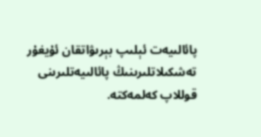پائالىيەت ئېلىپ بېرىۋاتقان ئۇيغۇر تەشكىلاتلىرىنىڭ پائالىيەتلىرىنى قوللاپ كەلمەكتە.